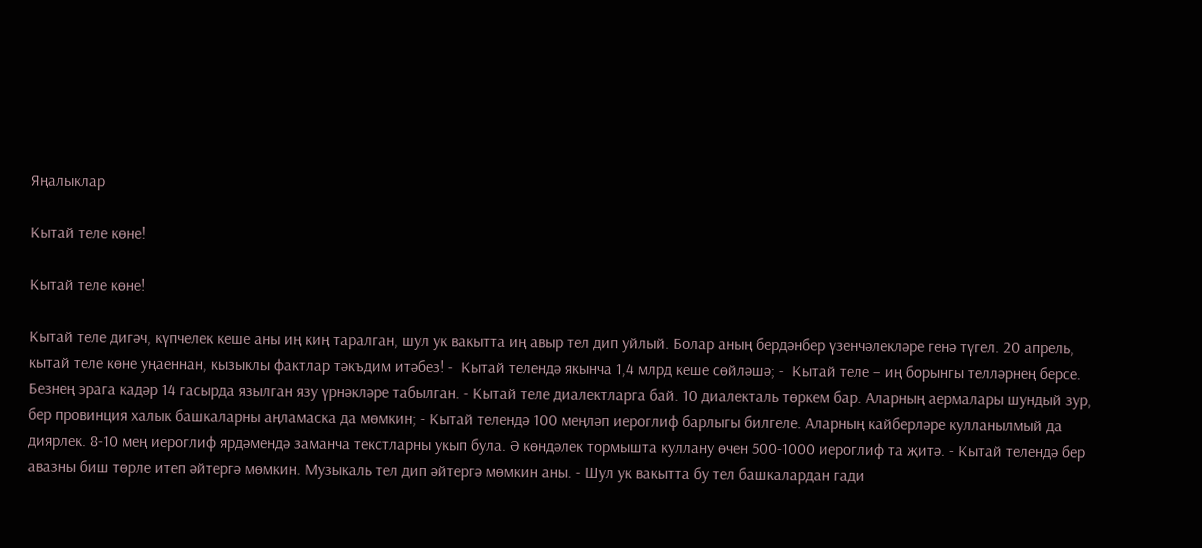Яңалыклар

Кытай теле көне!

Кытай теле көне!

Кытай теле дигәч, күпчелек кеше аны иң киң таралган, шул ук вакытта иң авыр тел дип уйлый. Болар аның бердәнбер үзенчәлекләре генә түгел. 20 апрель, кытай теле көне уңаеннан, кызыклы фактлар тәкъдим итәбез! -  Кытай телендә якынча 1,4 млрд кеше сөйләшә; -  Кытай теле – иң борынгы телләрнең берсе. Безнең эрага кадәр 14 гасырда язылган язу үрнәкләре табылган. - Кытай теле диалектларга бай. 10 диалекталь төркем бар. Аларның аермалары шундый зур, бер провинция халык башкаларны аңламаска да мөмкин; - Кытай телендә 100 меңләп иероглиф барлыгы билгеле. Аларның кайберләре кулланылмый да диярлек. 8-10 мең иероглиф ярдәмендә заманча текстларны укып була. Ә көндәлек тормышта куллану өчен 500-1000 иероглиф та җитә. - Кытай телендә бер авазны биш төрле итеп әйтергә мөмкин. Музыкаль тел дип әйтергә мөмкин аны. - Шул ук вакытта бу тел башкалардан гади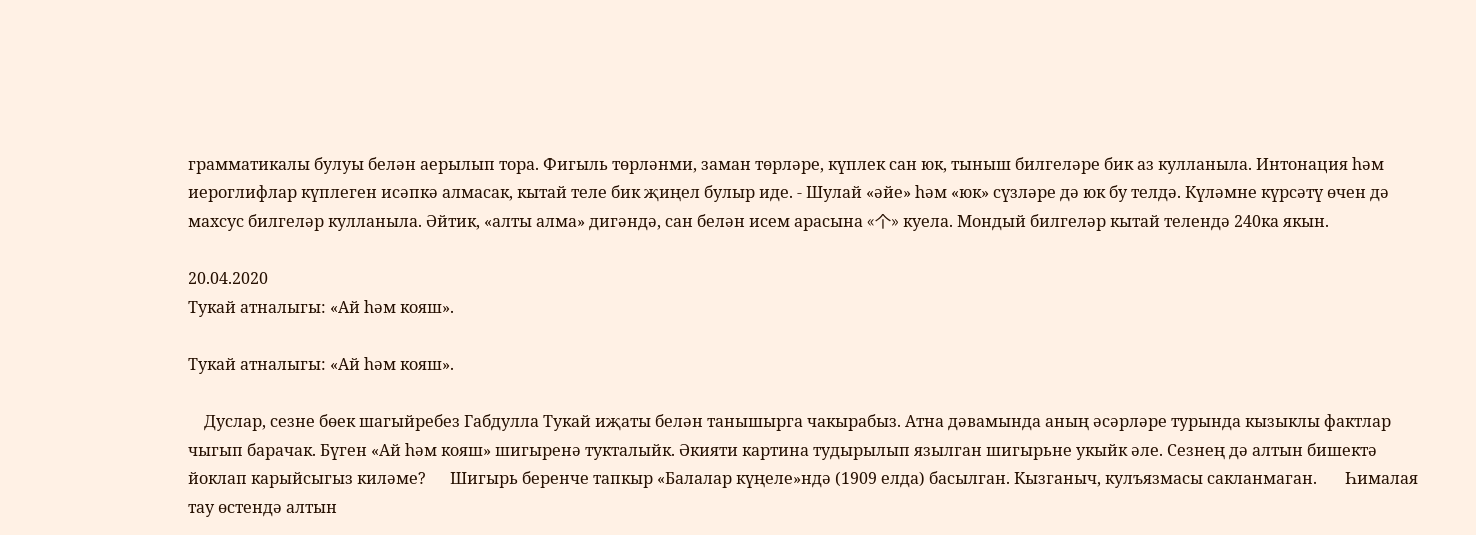грамматикалы булуы белән аерылып тора. Фигыль төрләнми, заман төрләре, күплек сан юк, тыныш билгеләре бик аз кулланыла. Интонация һәм иероглифлар күплеген исәпкә алмасак, кытай теле бик җиңел булыр иде. - Шулай «әйе» һәм «юк» сүзләре дә юк бу телдә. Күләмне күрсәтү өчен дә махсус билгеләр кулланыла. Әйтик, «алты алма» дигәндә, сан белән исем арасына «个» куела. Мондый билгеләр кытай телендә 240ка якын.

20.04.2020
Тукай атналыгы: «Ай һәм кояш».

Тукай атналыгы: «Ай һәм кояш».

    Дуслар, сезне бөек шагыйребез Габдулла Тукай иҗаты белән танышырга чакырабыз. Атна дәвамында аның әсәрләре турында кызыклы фактлар чыгып барачак. Бүген «Ай һәм кояш» шигыренә тукталыйк. Әкияти картина тудырылып язылган шигырьне укыйк әле. Сезнең дә алтын бишектә йоклап карыйсыгыз киләме?      Шигырь беренче тапкыр «Балалар күңеле»ндә (1909 елда) басылган. Кызганыч, кулъязмасы сакланмаган.       Һималая тау өстендә алтын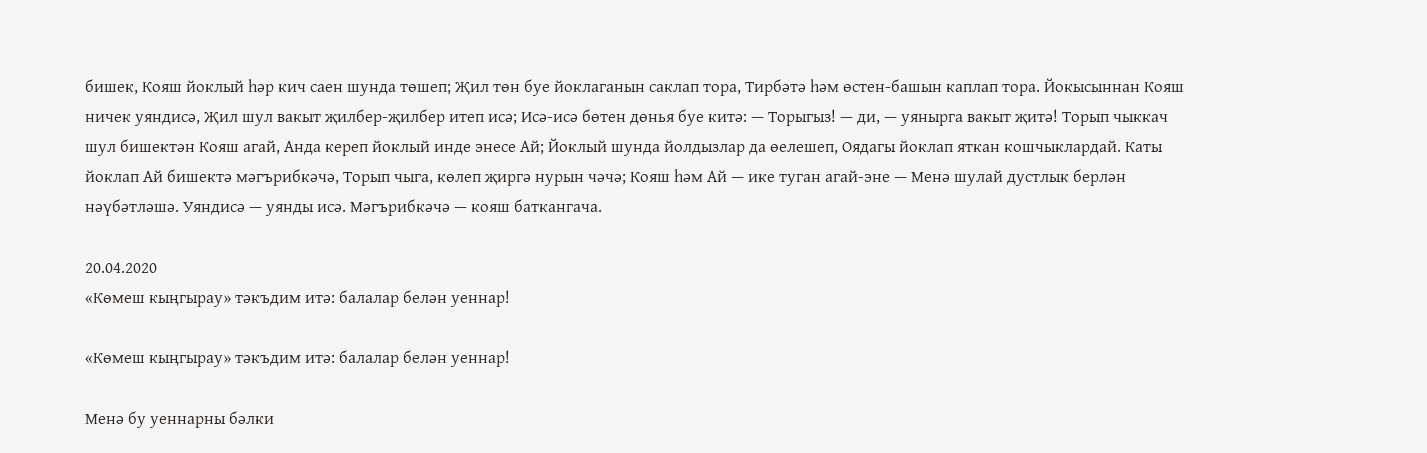бишек, Кояш йоклый һәр кич саен шунда төшеп; Җил төн буе йоклаганын саклап тора, Тирбәтә һәм өстен-башын каплап тора. Йокысыннан Кояш ничек уяндисә, Җил шул вакыт җилбер-җилбер итеп исә; Исә-исә бөтен дөнья буе китә: — Торыгыз! — ди, — уянырга вакыт җитә! Торып чыккач шул бишектән Кояш агай, Анда кереп йоклый инде энесе Ай; Йоклый шунда йолдызлар да өелешеп, Оядагы йоклап яткан кошчыклардай. Каты йоклап Ай бишектә мәгърибкәчә, Торып чыга, көлеп җиргә нурын чәчә; Кояш һәм Ай — ике туган агай-эне — Менә шулай дустлык берлән нәүбәтләшә. Уяндисә — уянды исә. Мәгърибкәчә — кояш баткангача.

20.04.2020
«Көмеш кыңгырау» тәкъдим итә: балалар белән уеннар!

«Көмеш кыңгырау» тәкъдим итә: балалар белән уеннар!

Менә бу уеннарны бәлки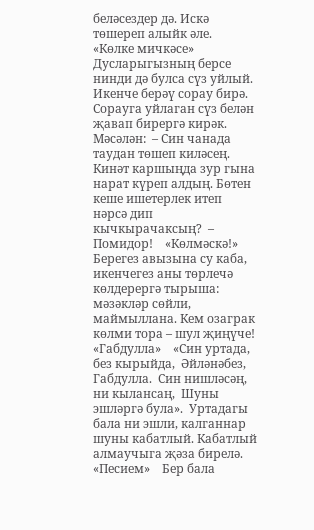беләсездер дә. Искә төшереп алыйк әле.    «Көлке мичкәсе»    Дусларыгызның берсе нинди дә булса сүз уйлый. Икенче берәү сорау бирә. Сорауга уйлаган сүз белән җавап бирергә кирәк.  Мәсәлән:  – Син чанада таудан төшеп киләсең. Кинәт каршыңда зур гына нарат күреп алдың. Бөтен кеше ишетерлек итеп нәрсә дип кычкырачаксың?  – Помидор!    «Көлмәскә!»    Берегез авызына су каба, икенчегез аны төрлечә көлдерергә тырыша: мәзәкләр сөйли, маймыллана. Кем озаграк көлми тора – шул җиңүче!    «Габдулла»    «Син уртада, без кырыйда,  Әйләнәбез, Габдулла.  Син нишләсәң, ни кылансаң,  Шуны эшләргә була».  Уртадагы бала ни эшли, калганнар шуны кабатлый. Кабатлый алмаучыга җәза бирелә.    «Песием»    Бер бала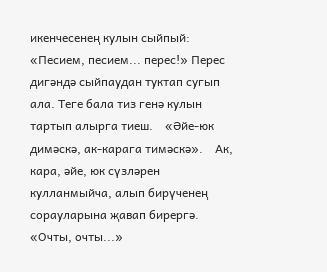икенчесенең кулын сыйпый: «Песием, песием... перес!» Перес дигәндә сыйпаудан туктап сугып ала. Теге бала тиз генә кулын тартып алырга тиеш.    «Әйе-юк димәскә, ак-карага тимәскә».    Ак, кара, әйе, юк сүзләрен кулланмыйча, алып бирүченең сорауларына җавап бирергә.  «Очты, очты...»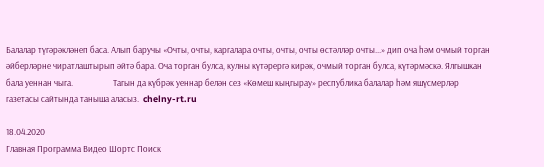Балалар түгәрәкләнеп баса. Алып баручы «Очты, очты, каргалара очты, очты, очты өстәлләр очты...» дип оча һәм очмый торган әйберләрне чиратлаштырып әйтә бара. Оча торган булса, кулны күтәрергә кирәк, очмый торган булса, күтәрмәскә. Ялгышкан бала уеннан чыга.                    Тагын да күбрәк уеннар белән сез «Көмеш кыңгырау» республика балалар һәм яшүсмерләр газетасы сайтында таныша аласыз.  chelny-rt.ru

18.04.2020
Главная Программа Видео Шортс Поиск